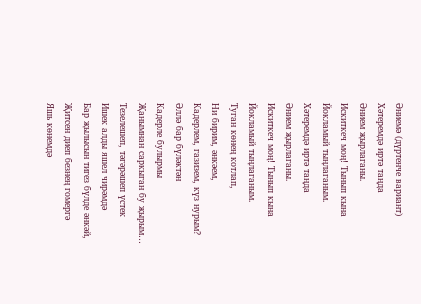Әниемә (дүртенче вариант)
Хәтеремдә иртә таңда
Әнием җырлаганы.
Искиткеч моң! Тынып кына
Йокламый тыңлаганым.
Хәтеремдә иртә таңда
Әнием җырлаганы.
Искиткеч моң! Тынып кына
Йокламый тыңлаганым.
Туган көнең котлап,
Ни бирим, әнкәем,
Кадерлем, газизем, күз нурым?
Әллә бар бүләктән
Кадерле булырмы
Җанымнан саркыган бу җырым…
Тезелешеп, тәгәрәшеп үстек
Ишек алды яшел чирәмдә
Бар җылысын тигез бүлде әнкәй,
Җитсен диеп безнең гомергә
Яшь көнемдә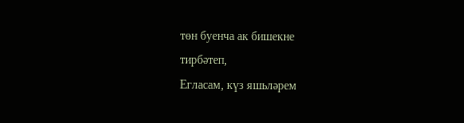төн буенча ак бишекне
тирбәтеп,
Егласам, күз яшьләрем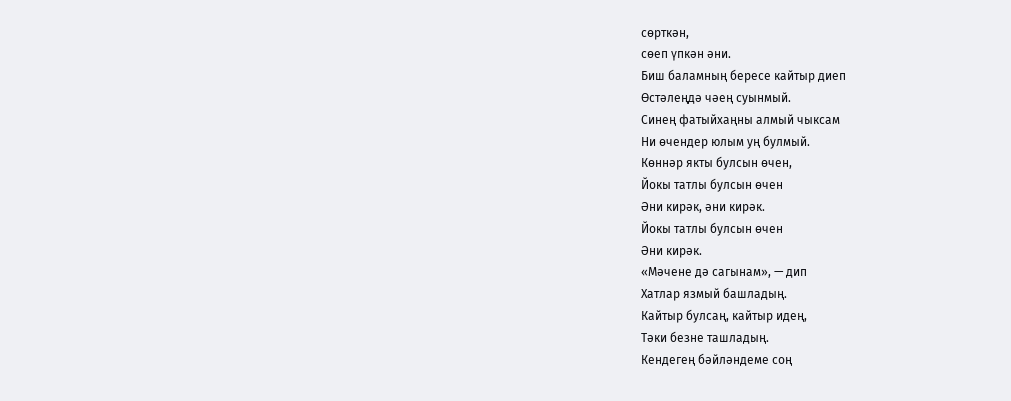сөрткән,
сөеп үпкән әни.
Биш баламның бересе кайтыр диеп
Өстәлеңдә чәең суынмый.
Синең фатыйхаңны алмый чыксам
Ни өчендер юлым уң булмый.
Көннәр якты булсын өчен,
Йокы татлы булсын өчен
Әни кирәк, әни кирәк.
Йокы татлы булсын өчен
Әни кирәк.
«Мәчене дә сагынам», — дип
Хатлар язмый башладың.
Кайтыр булсаң, кайтыр идең,
Тәки безне ташладың.
Кендегең бәйләндеме соң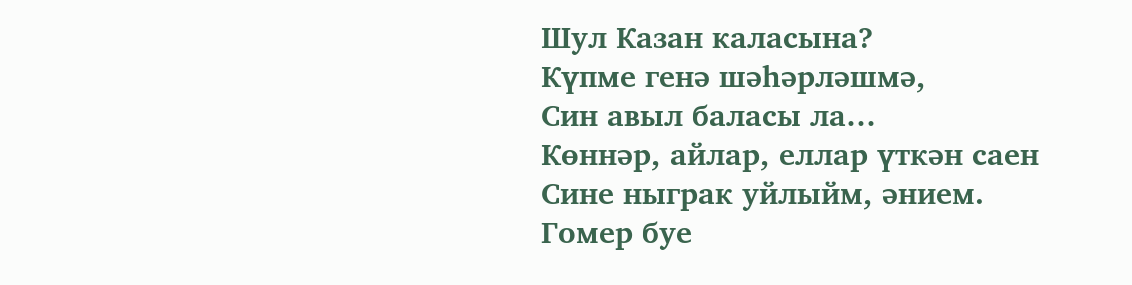Шул Казан каласына?
Күпме генә шәһәрләшмә,
Син авыл баласы ла…
Көннәр, айлар, еллар үткән саен
Сине ныграк уйлыйм, әнием.
Гомер буе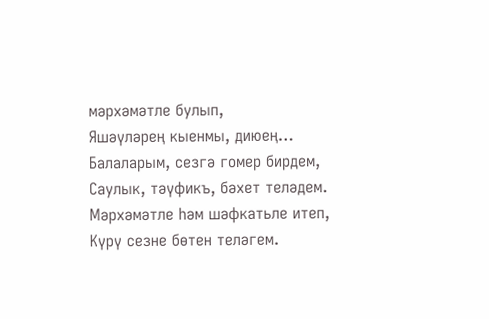мәрхәмәтле булып,
Яшәүләрең кыенмы, диюең…
Балаларым, сезгә гомер бирдем,
Саулык, тәүфикъ, бәхет теләдем.
Мәрхәмәтле һәм шәфкатьле итеп,
Күрү сезне бөтен теләгем.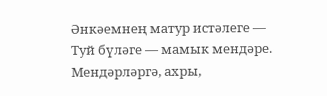Әнкәемнең матур истәлеге —
Туй бүләге — мамык мендәре.
Мендәрләргә, ахры,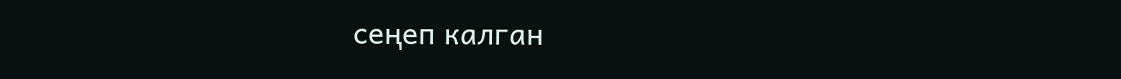сеңеп калган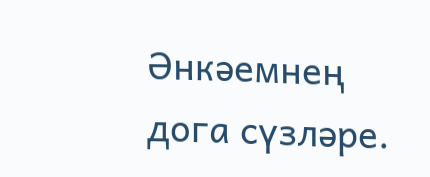Әнкәемнең дога сүзләре.